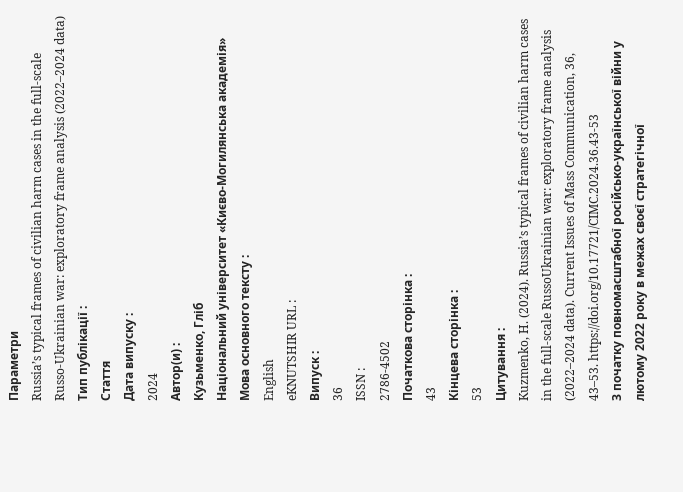Параметри
Russia’s typical frames of civilian harm cases in the full-scale Russo-Ukrainian war: exploratory frame analysis (2022–2024 data)
Тип публікації :
Стаття
Дата випуску :
2024
Автор(и) :
Кузьменко, Гліб
Національний університет «Києво-Могилянська академія»
Мова основного тексту :
English
eKNUTSHIR URL :
Випуск :
36
ISSN :
2786-4502
Початкова сторінка :
43
Кінцева сторінка :
53
Цитування :
Kuzmenko, H. (2024). Russia’s typical frames of civilian harm cases in the full-scale RussoUkrainian war: exploratory frame analysis (2022–2024 data). Current Issues of Mass Communication, 36, 43–53. https://doi.org/10.17721/CIMC.2024.36.43-53
З початку повномасштабної російсько-української війни у лютому 2022 року в межах своєї стратегічної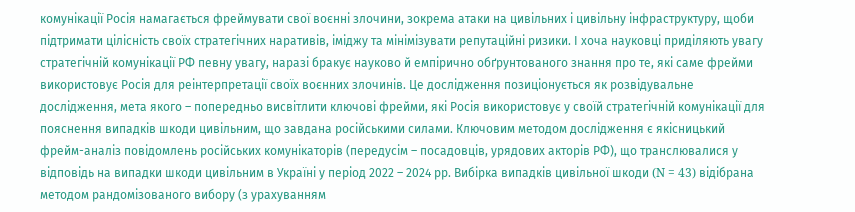комунікації Росія намагається фреймувати свої воєнні злочини, зокрема атаки на цивільних і цивільну інфраструктуру, щоби підтримати цілісність своїх стратегічних наративів, іміджу та мінімізувати репутаційні ризики. І хоча науковці приділяють увагу стратегічній комунікації РФ певну увагу, наразі бракує науково й емпірично обґрунтованого знання про те, які саме фрейми використовує Росія для реінтерпретації своїх воєнних злочинів. Це дослідження позиціонується як розвідувальне дослідження, мета якого – попередньо висвітлити ключові фрейми, які Росія використовує у своїй стратегічній комунікації для пояснення випадків шкоди цивільним, що завдана російськими силами. Ключовим методом дослідження є якісницький фрейм-аналіз повідомлень російських комунікаторів (передусім – посадовців, урядових акторів РФ), що транслювалися у відповідь на випадки шкоди цивільним в Україні у період 2022 – 2024 рр. Вибірка випадків цивільної шкоди (N = 43) відібрана методом рандомізованого вибору (з урахуванням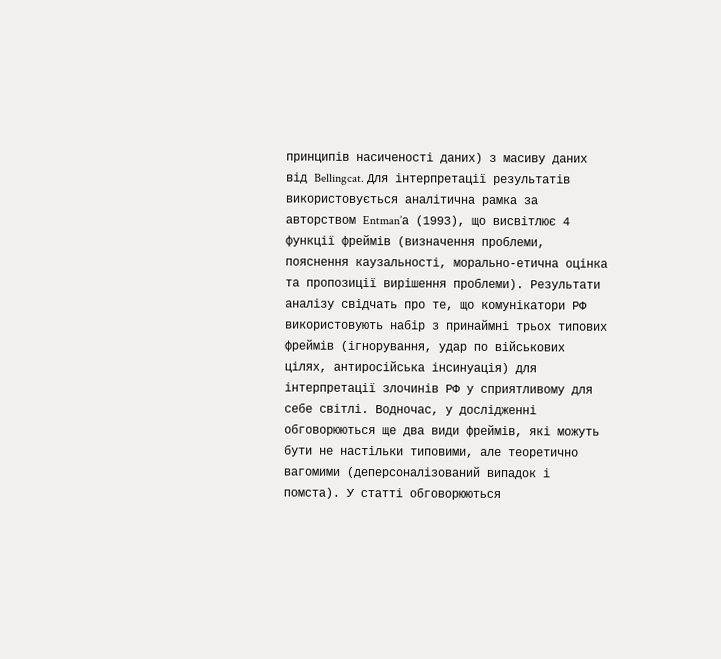принципів насиченості даних) з масиву даних від Bellingcat. Для інтерпретації результатів використовується аналітична рамка за авторством Entman’а (1993), що висвітлює 4 функції фреймів (визначення проблеми, пояснення каузальності, морально-етична оцінка та пропозиції вирішення проблеми). Результати аналізу свідчать про те, що комунікатори РФ використовують набір з принаймні трьох типових фреймів (ігнорування, удар по військових цілях, антиросійська інсинуація) для інтерпретації злочинів РФ у сприятливому для себе світлі. Водночас, у дослідженні обговорюються ще два види фреймів, які можуть бути не настільки типовими, але теоретично вагомими (деперсоналізований випадок і помста). У статті обговорюються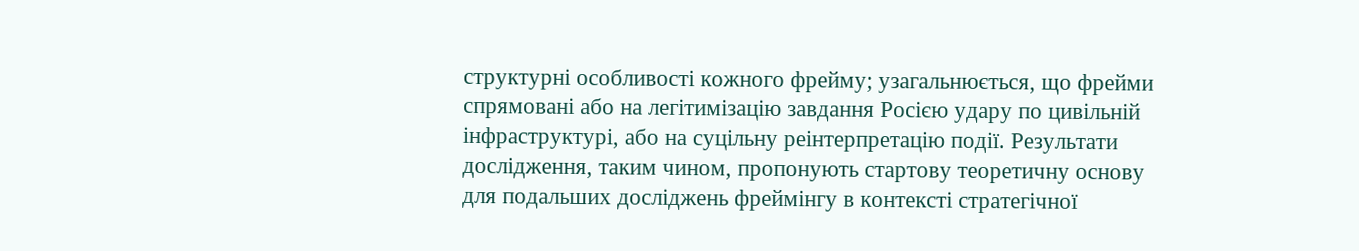структурні особливості кожного фрейму; узагальнюється, що фрейми спрямовані або на легітимізацію завдання Росією удару по цивільній інфраструктурі, або на суцільну реінтерпретацію події. Результати дослідження, таким чином, пропонують стартову теоретичну основу для подальших досліджень фреймінгу в контексті стратегічної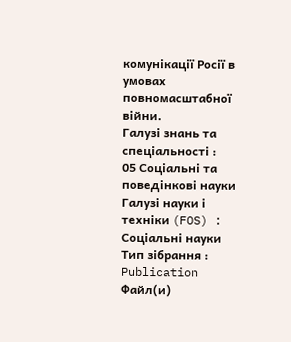комунікації Росії в умовах повномасштабної війни.
Галузі знань та спеціальності :
05 Соціальні та поведінкові науки
Галузі науки і техніки (FOS) :
Соціальні науки
Тип зібрання :
Publication
Файл(и)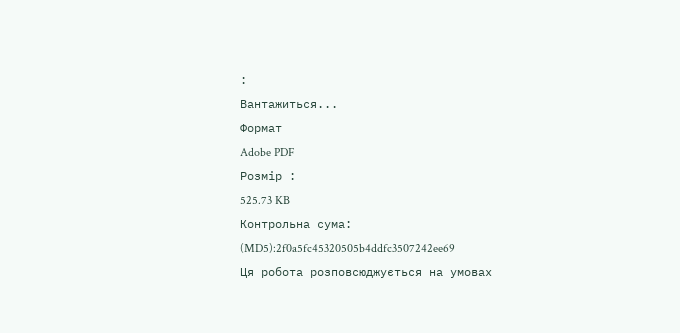:
Вантажиться...
Формат
Adobe PDF
Розмір :
525.73 KB
Контрольна сума:
(MD5):2f0a5fc45320505b4ddfc3507242ee69
Ця робота розповсюджується на умовах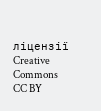ліцензії Creative Commons CC BY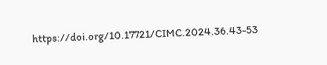https://doi.org/10.17721/CIMC.2024.36.43-53